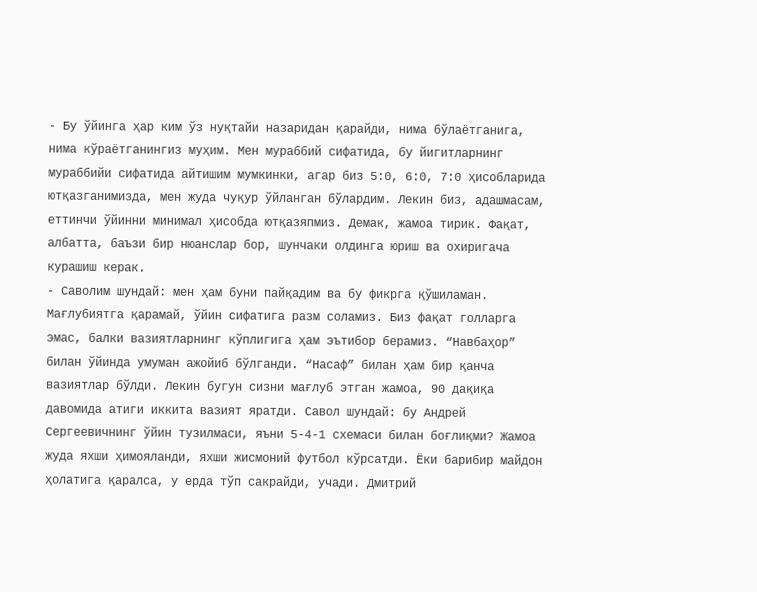- Бу ўйинга ҳар ким ўз нуқтайи назаридан қарайди, нима бўлаётганига, нима кўраётганингиз муҳим. Мен мураббий сифатида, бу йигитларнинг мураббийи сифатида айтишим мумкинки, агар биз 5:0, 6:0, 7:0 ҳисобларида ютқазганимизда, мен жуда чуқур ўйланган бўлардим. Лекин биз, адашмасам, еттинчи ўйинни минимал ҳисобда ютқазяпмиз. Демак, жамоа тирик. Фақат, албатта, баъзи бир нюанслар бор, шунчаки олдинга юриш ва охиригача курашиш керак.
- Саволим шундай: мен ҳам буни пайқадим ва бу фикрга қўшиламан. Мағлубиятга қарамай, ўйин сифатига разм соламиз. Биз фақат голларга эмас, балки вазиятларнинг кўплигига ҳам эътибор берамиз. “Навбаҳор” билан ўйинда умуман ажойиб бўлганди. “Насаф” билан ҳам бир қанча вазиятлар бўлди. Лекин бугун сизни мағлуб этган жамоа, 90 дақиқа давомида атиги иккита вазият яратди. Савол шундай: бу Андрей Сергеевичнинг ўйин тузилмаси, яъни 5-4-1 схемаси билан боғлиқми? Жамоа жуда яхши ҳимояланди, яхши жисмоний футбол кўрсатди. Ёки барибир майдон ҳолатига қаралса, у ерда тўп сакрайди, учади. Дмитрий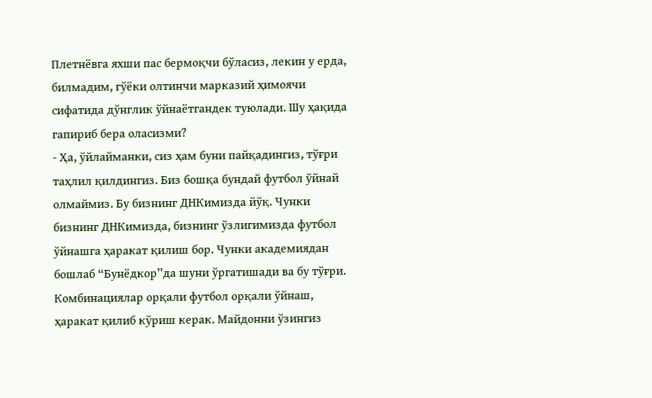Плетнёвга яхши пас бермоқчи бўласиз, лекин у ерда, билмадим, гўёки олтинчи марказий ҳимоячи сифатида дўнглик ўйнаётгандек туюлади. Шу ҳақида гапириб бера оласизми?
- Ҳа, ўйлайманки, сиз ҳам буни пайқадингиз, тўғри таҳлил қилдингиз. Биз бошқа бундай футбол ўйнай олмаймиз. Бу бизнинг ДНКимизда йўқ. Чунки бизнинг ДНКимизда, бизнинг ўзлигимизда футбол ўйнашга ҳаракат қилиш бор. Чунки академиядан бошлаб “Бунёдкор”да шуни ўргатишади ва бу тўғри. Комбинациялар орқали футбол орқали ўйнаш, ҳаракат қилиб кўриш керак. Майдонни ўзингиз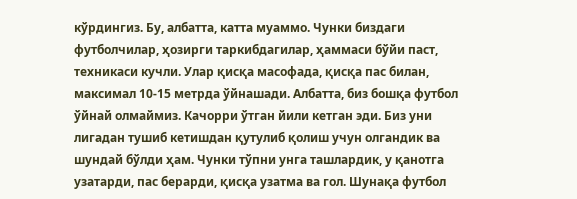кўрдингиз. Бу, албатта, катта муаммо. Чунки биздаги футболчилар, ҳозирги таркибдагилар, ҳаммаси бўйи паст, техникаси кучли. Улар қисқа масофада, қисқа пас билан, максимал 10-15 метрда ўйнашади. Албатта, биз бошқа футбол ўйнай олмаймиз. Качорри ўтган йили кетган эди. Биз уни лигадан тушиб кетишдан қутулиб қолиш учун олгандик ва шундай бўлди ҳам. Чунки тўпни унга ташлардик, у қанотга узатарди, пас берарди, қисқа узатма ва гол. Шунақа футбол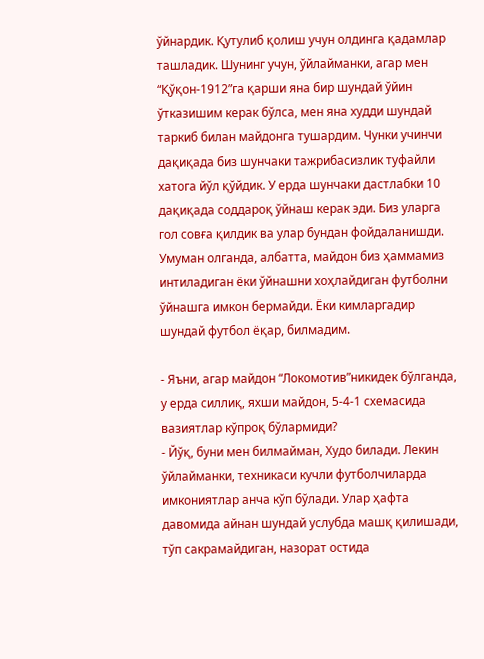ўйнардик. Қутулиб қолиш учун олдинга қадамлар ташладик. Шунинг учун, ўйлайманки, агар мен “Қўқон-1912”га қарши яна бир шундай ўйин ўтказишим керак бўлса, мен яна худди шундай таркиб билан майдонга тушардим. Чунки учинчи дақиқада биз шунчаки тажрибасизлик туфайли хатога йўл қўйдик. У ерда шунчаки дастлабки 10 дақиқада соддароқ ўйнаш керак эди. Биз уларга гол совға қилдик ва улар бундан фойдаланишди. Умуман олганда, албатта, майдон биз ҳаммамиз интиладиган ёки ўйнашни хоҳлайдиган футболни ўйнашга имкон бермайди. Ёки кимларгадир шундай футбол ёқар, билмадим.

- Яъни, агар майдон “Локомотив”никидек бўлганда, у ерда силлиқ, яхши майдон, 5-4-1 схемасида вазиятлар кўпроқ бўлармиди?
- Йўқ, буни мен билмайман, Худо билади. Лекин ўйлайманки, техникаси кучли футболчиларда имкониятлар анча кўп бўлади. Улар ҳафта давомида айнан шундай услубда машқ қилишади, тўп сакрамайдиган, назорат остида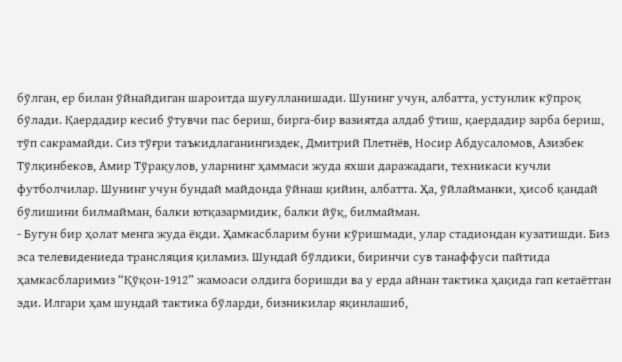бўлган, ер билан ўйнайдиган шароитда шуғулланишади. Шунинг учун, албатта, устунлик кўпроқ бўлади. Қаердадир кесиб ўтувчи пас бериш, бирга-бир вазиятда алдаб ўтиш, қаердадир зарба бериш, тўп сакрамайди. Сиз тўғри таъкидлаганингиздек, Дмитрий Плетнёв, Носир Абдусаломов, Азизбек Тўлқинбеков, Амир Тўрақулов, уларнинг ҳаммаси жуда яхши даражадаги, техникаси кучли футболчилар. Шунинг учун бундай майдонда ўйнаш қийин, албатта. Ҳа, ўйлайманки, ҳисоб қандай бўлишини билмайман, балки ютқазармидик, балки йўқ, билмайман.
- Бугун бир ҳолат менга жуда ёқди. Ҳамкасбларим буни кўришмади, улар стадиондан кузатишди. Биз эса телевидениеда трансляция қиламиз. Шундай бўлдики, биринчи сув танаффуси пайтида ҳамкасбларимиз “Қўқон-1912” жамоаси олдига боришди ва у ерда айнан тактика ҳақида гап кетаётган эди. Илгари ҳам шундай тактика бўларди, бизникилар яқинлашиб,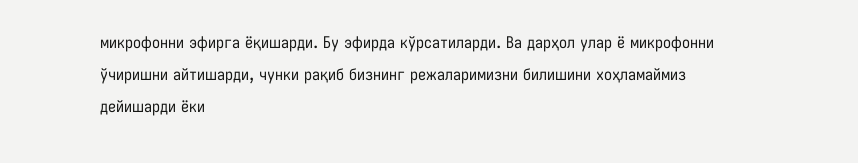микрофонни эфирга ёқишарди. Бу эфирда кўрсатиларди. Ва дарҳол улар ё микрофонни ўчиришни айтишарди, чунки рақиб бизнинг режаларимизни билишини хоҳламаймиз дейишарди ёки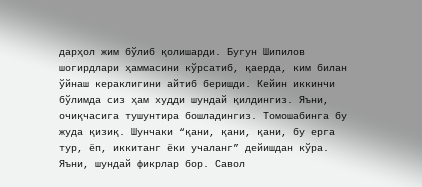дарҳол жим бўлиб қолишарди. Бугун Шипилов шогирдлари ҳаммасини кўрсатиб, қаерда, ким билан ўйнаш кераклигини айтиб беришди. Кейин иккинчи бўлимда сиз ҳам худди шундай қилдингиз. Яъни, очиқчасига тушунтира бошладингиз. Томошабинга бу жуда қизиқ. Шунчаки “қани, қани, қани, бу ерга тур, ёп, иккитанг ёки учаланг” дейишдан кўра. Яъни, шундай фикрлар бор. Савол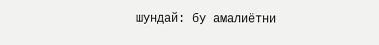шундай: бу амалиётни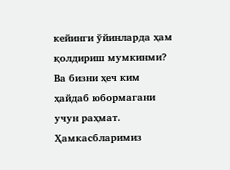кейинги ўйинларда ҳам қолдириш мумкинми? Ва бизни ҳеч ким ҳайдаб юбормагани учун раҳмат. Ҳамкасбларимиз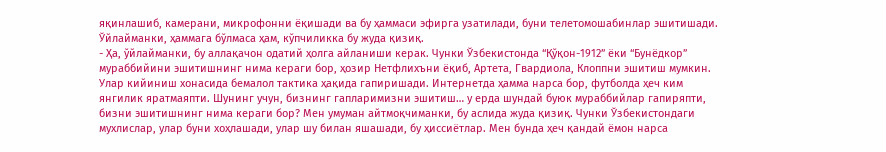яқинлашиб, камерани, микрофонни ёқишади ва бу ҳаммаси эфирга узатилади, буни телетомошабинлар эшитишади. Ўйлайманки, ҳаммага бўлмаса ҳам, кўпчиликка бу жуда қизиқ.
- Ҳа, ўйлайманки, бу аллақачон одатий ҳолга айланиши керак. Чунки Ўзбекистонда “Қўқон-1912” ёки “Бунёдкор” мураббийини эшитишнинг нима кераги бор, ҳозир Нетфлихъни ёқиб, Артета, Гвардиола, Клоппни эшитиш мумкин. Улар кийиниш хонасида бемалол тактика ҳақида гапиришади. Интернетда ҳамма нарса бор, футболда ҳеч ким янгилик яратмаяпти. Шунинг учун, бизнинг гапларимизни эшитиш… у ерда шундай буюк мураббийлар гапиряпти, бизни эшитишнинг нима кераги бор? Мен умуман айтмоқчиманки, бу аслида жуда қизиқ. Чунки Ўзбекистондаги мухлислар, улар буни хоҳлашади, улар шу билан яшашади, бу ҳиссиётлар. Мен бунда ҳеч қандай ёмон нарса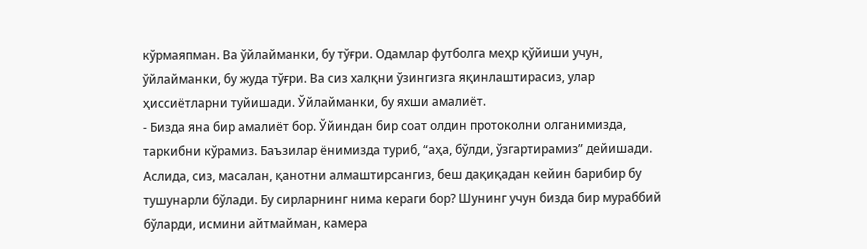кўрмаяпман. Ва ўйлайманки, бу тўғри. Одамлар футболга меҳр қўйиши учун, ўйлайманки, бу жуда тўғри. Ва сиз халқни ўзингизга яқинлаштирасиз, улар ҳиссиётларни туйишади. Ўйлайманки, бу яхши амалиёт.
- Бизда яна бир амалиёт бор. Ўйиндан бир соат олдин протоколни олганимизда, таркибни кўрамиз. Баъзилар ёнимизда туриб, “аҳа, бўлди, ўзгартирамиз” дейишади. Аслида, сиз, масалан, қанотни алмаштирсангиз, беш дақиқадан кейин барибир бу тушунарли бўлади. Бу сирларнинг нима кераги бор? Шунинг учун бизда бир мураббий бўларди, исмини айтмайман, камера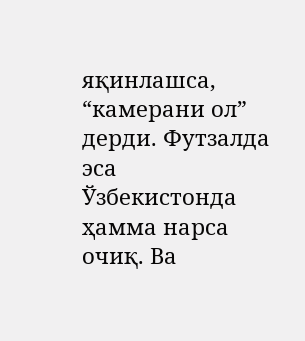яқинлашса, “камерани ол” дерди. Футзалда эса Ўзбекистонда ҳамма нарса очиқ. Ва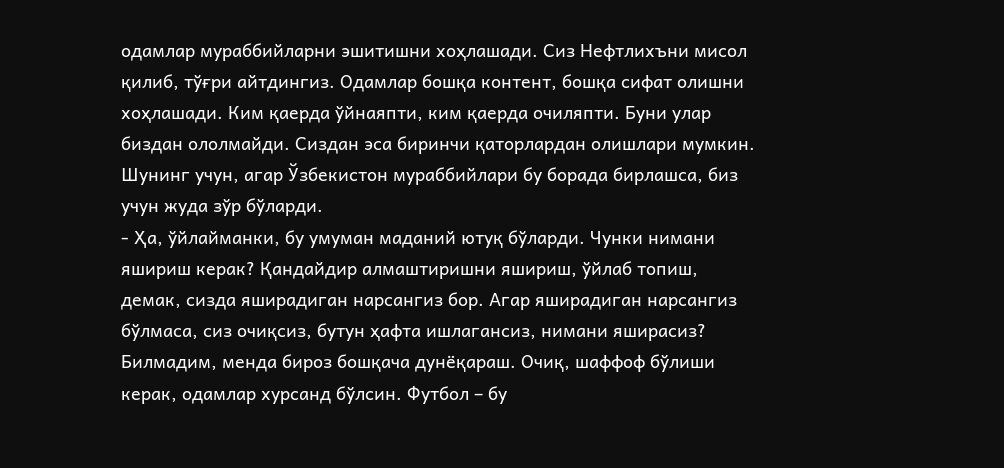одамлар мураббийларни эшитишни хоҳлашади. Сиз Нефтлихъни мисол қилиб, тўғри айтдингиз. Одамлар бошқа контент, бошқа сифат олишни хоҳлашади. Ким қаерда ўйнаяпти, ким қаерда очиляпти. Буни улар биздан ололмайди. Сиздан эса биринчи қаторлардан олишлари мумкин. Шунинг учун, агар Ўзбекистон мураббийлари бу борада бирлашса, биз учун жуда зўр бўларди.
- Ҳа, ўйлайманки, бу умуман маданий ютуқ бўларди. Чунки нимани яшириш керак? Қандайдир алмаштиришни яшириш, ўйлаб топиш, демак, сизда яширадиган нарсангиз бор. Агар яширадиган нарсангиз бўлмаса, сиз очиқсиз, бутун ҳафта ишлагансиз, нимани яширасиз? Билмадим, менда бироз бошқача дунёқараш. Очиқ, шаффоф бўлиши керак, одамлар хурсанд бўлсин. Футбол – бу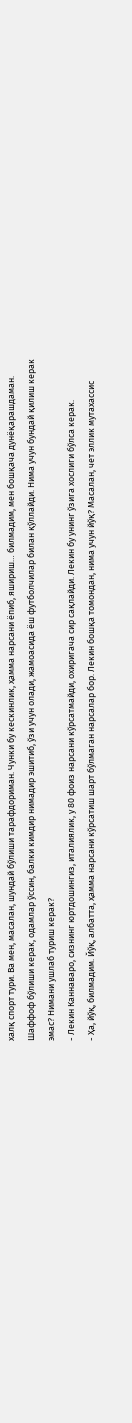халқ спорт тури. Ва мен, масалан, шундай бўлиши тарафдориман. Чунки бу кескинлик, ҳамма нарсани ёпиб, яшириш… билмадим, мен бошқача дунёқарашдаман. Шаффоф бўлиши керак, одамлар ўссин, балки кимдир нимадир эшитиб, ўзи учун олади, жамоасида ёш футболчилар билан қўллайди. Нима учун бундай қилиш керак эмас? Нимани ушлаб туриш керак?
- Лекин Каннаваро, сизнинг юртдошингиз, италиялик, у 80 фоиз нарсани кўрсатмайди, охиригача сир сақлайди. Лекин бу унинг ўзига хослиги бўлса керак.
- Ҳа, йўқ, билмадим. Йўқ, албатта, ҳамма нарсани кўрсатиш шарт бўлмаган нарсалар бор. Лекин бошқа томондан, нима учун йўқ? Масалан, чет эллик мутахассис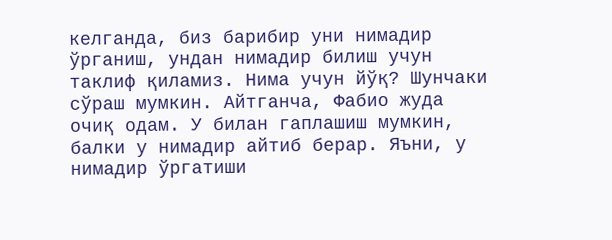келганда, биз барибир уни нимадир ўрганиш, ундан нимадир билиш учун таклиф қиламиз. Нима учун йўқ? Шунчаки сўраш мумкин. Айтганча, Фабио жуда очиқ одам. У билан гаплашиш мумкин, балки у нимадир айтиб берар. Яъни, у нимадир ўргатиши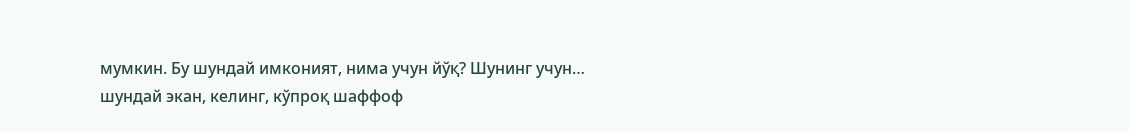мумкин. Бу шундай имконият, нима учун йўқ? Шунинг учун… шундай экан, келинг, кўпроқ шаффоф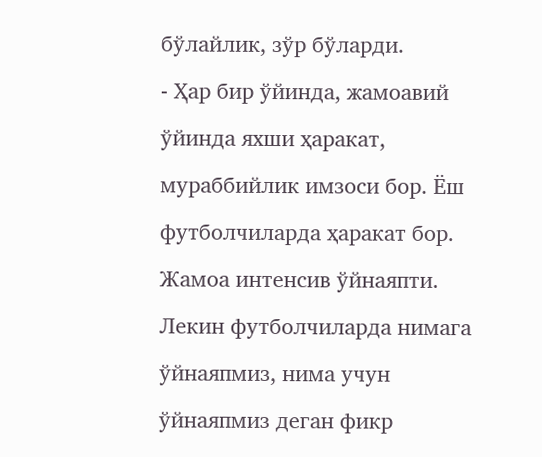бўлайлик, зўр бўларди.
- Ҳар бир ўйинда, жамоавий ўйинда яхши ҳаракат, мураббийлик имзоси бор. Ёш футболчиларда ҳаракат бор. Жамоа интенсив ўйнаяпти. Лекин футболчиларда нимага ўйнаяпмиз, нима учун ўйнаяпмиз деган фикр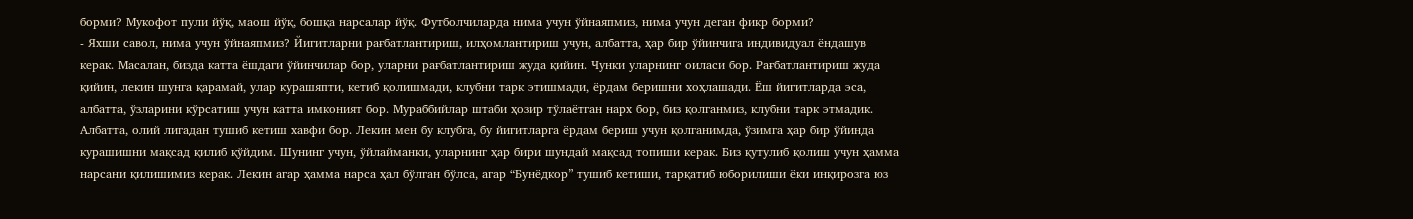борми? Мукофот пули йўқ, маош йўқ, бошқа нарсалар йўқ. Футболчиларда нима учун ўйнаяпмиз, нима учун деган фикр борми?
- Яхши савол, нима учун ўйнаяпмиз? Йигитларни рағбатлантириш, илҳомлантириш учун, албатта, ҳар бир ўйинчига индивидуал ёндашув керак. Масалан, бизда катта ёшдаги ўйинчилар бор, уларни рағбатлантириш жуда қийин. Чунки уларнинг оиласи бор. Рағбатлантириш жуда қийин, лекин шунга қарамай, улар курашяпти, кетиб қолишмади, клубни тарк этишмади, ёрдам беришни хоҳлашади. Ёш йигитларда эса, албатта, ўзларини кўрсатиш учун катта имконият бор. Мураббийлар штаби ҳозир тўлаётган нарх бор, биз қолганмиз, клубни тарк этмадик. Албатта, олий лигадан тушиб кетиш хавфи бор. Лекин мен бу клубга, бу йигитларга ёрдам бериш учун қолганимда, ўзимга ҳар бир ўйинда курашишни мақсад қилиб қўйдим. Шунинг учун, ўйлайманки, уларнинг ҳар бири шундай мақсад топиши керак. Биз қутулиб қолиш учун ҳамма нарсани қилишимиз керак. Лекин агар ҳамма нарса ҳал бўлган бўлса, агар “Бунёдкор” тушиб кетиши, тарқатиб юборилиши ёки инқирозга юз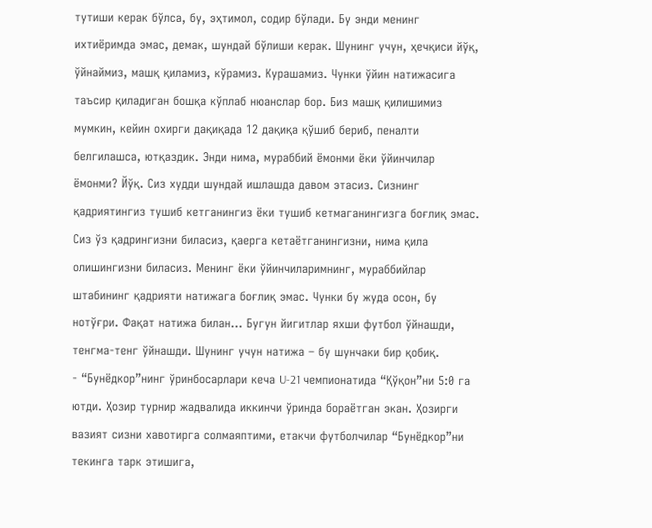тутиши керак бўлса, бу, эҳтимол, содир бўлади. Бу энди менинг ихтиёримда эмас, демак, шундай бўлиши керак. Шунинг учун, ҳечқиси йўқ, ўйнаймиз, машқ қиламиз, кўрамиз. Курашамиз. Чунки ўйин натижасига таъсир қиладиган бошқа кўплаб нюанслар бор. Биз машқ қилишимиз мумкин, кейин охирги дақиқада 12 дақиқа қўшиб бериб, пеналти белгилашса, ютқаздик. Энди нима, мураббий ёмонми ёки ўйинчилар ёмонми? Йўқ. Сиз худди шундай ишлашда давом этасиз. Сизнинг қадриятингиз тушиб кетганингиз ёки тушиб кетмаганингизга боғлиқ эмас. Сиз ўз қадрингизни биласиз, қаерга кетаётганингизни, нима қила олишингизни биласиз. Менинг ёки ўйинчиларимнинг, мураббийлар штабининг қадрияти натижага боғлиқ эмас. Чунки бу жуда осон, бу нотўғри. Фақат натижа билан… Бугун йигитлар яхши футбол ўйнашди, тенгма-тенг ўйнашди. Шунинг учун натижа – бу шунчаки бир қобиқ.
- “Бунёдкор”нинг ўринбосарлари кеча U-21 чемпионатида “Қўқон”ни 5:0 га ютди. Ҳозир турнир жадвалида иккинчи ўринда бораётган экан. Ҳозирги вазият сизни хавотирга солмаяптими, етакчи футболчилар “Бунёдкор”ни текинга тарк этишига,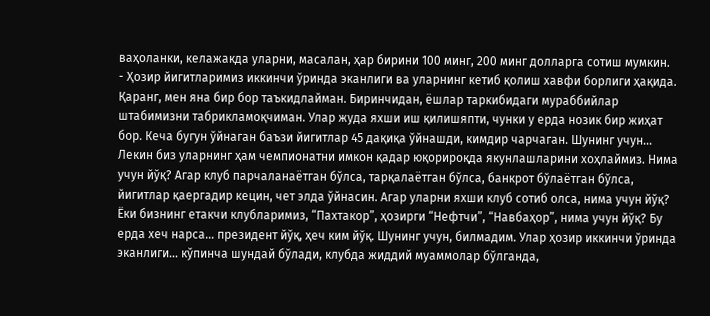ваҳоланки, келажакда уларни, масалан, ҳар бирини 100 минг, 200 минг долларга сотиш мумкин.
- Ҳозир йигитларимиз иккинчи ўринда эканлиги ва уларнинг кетиб қолиш хавфи борлиги ҳақида. Қаранг, мен яна бир бор таъкидлайман. Биринчидан, ёшлар таркибидаги мураббийлар штабимизни табрикламоқчиман. Улар жуда яхши иш қилишяпти, чунки у ерда нозик бир жиҳат бор. Кеча бугун ўйнаган баъзи йигитлар 45 дақиқа ўйнашди, кимдир чарчаган. Шунинг учун… Лекин биз уларнинг ҳам чемпионатни имкон қадар юқорироқда якунлашларини хоҳлаймиз. Нима учун йўқ? Агар клуб парчаланаётган бўлса, тарқалаётган бўлса, банкрот бўлаётган бўлса, йигитлар қаергадир кецин, чет элда ўйнасин. Агар уларни яхши клуб сотиб олса, нима учун йўқ? Ёки бизнинг етакчи клубларимиз, “Пахтакор”, ҳозирги “Нефтчи”, “Навбаҳор”, нима учун йўқ? Бу ерда хеч нарса… президент йўқ, ҳеч ким йўқ. Шунинг учун, билмадим. Улар ҳозир иккинчи ўринда эканлиги… кўпинча шундай бўлади, клубда жиддий муаммолар бўлганда,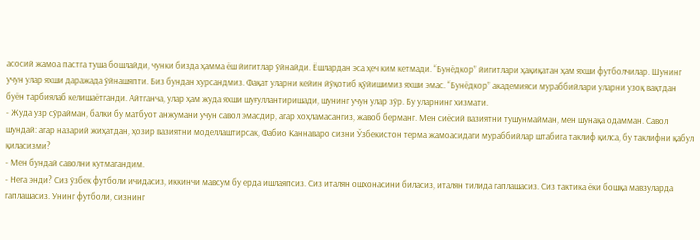асосий жамоа пастга туша бошлайди, чунки бизда ҳамма ёш йигитлар ўйнайди. Ёшлардан эса ҳеч ким кетмади. “Бунёдкор” йигитлари ҳақиқатан ҳам яхши футболчилар. Шунинг учун улар яхши даражада ўйнашяпти. Биз бундан хурсандмиз. Фақат уларни кейин йўқотиб қўйишимиз яхши эмас. “Бунёдкор” академияси мураббийлари уларни узоқ вақтдан буён тарбиялаб келишаётганди. Айтганча, улар ҳам жуда яхши шуғуллантиришади, шунинг учун улар зўр. Бу уларнинг хизмати.
- Жуда узр сўрайман, балки бу матбуот анжумани учун савол эмасдир, агар хоҳламасангиз, жавоб берманг. Мен сиёсий вазиятни тушунмайман, мен шунақа одамман. Савол шундай: агар назарий жиҳатдан, ҳозир вазиятни моделлаштирсак, Фабио Каннаваро сизни Ўзбекистон терма жамоасидаги мураббийлар штабига таклиф қилса, бу таклифни қабул қиласизми?
- Мен бундай саволни кутмагандим.
- Нега энди? Сиз ўзбек футболи ичидасиз, иккинчи мавсум бу ерда ишлаяпсиз. Сиз италян ошхонасини биласиз, италян тилида гаплашасиз. Сиз тактика ёки бошқа мавзуларда гаплашасиз. Унинг футболи, сизнинг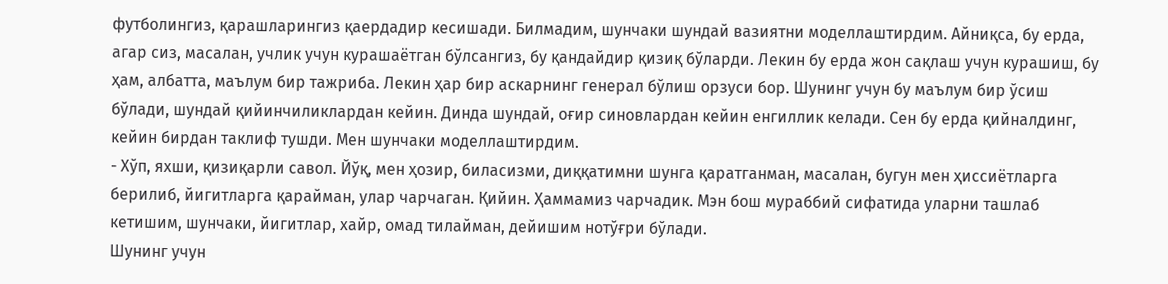футболингиз, қарашларингиз қаердадир кесишади. Билмадим, шунчаки шундай вазиятни моделлаштирдим. Айниқса, бу ерда, агар сиз, масалан, учлик учун курашаётган бўлсангиз, бу қандайдир қизиқ бўларди. Лекин бу ерда жон сақлаш учун курашиш, бу ҳам, албатта, маълум бир тажриба. Лекин ҳар бир аскарнинг генерал бўлиш орзуси бор. Шунинг учун бу маълум бир ўсиш бўлади, шундай қийинчиликлардан кейин. Динда шундай, оғир синовлардан кейин енгиллик келади. Сен бу ерда қийналдинг, кейин бирдан таклиф тушди. Мен шунчаки моделлаштирдим.
- Хўп, яхши, қизиқарли савол. Йўқ, мен ҳозир, биласизми, диққатимни шунга қаратганман, масалан, бугун мен ҳиссиётларга берилиб, йигитларга қарайман, улар чарчаган. Қийин. Ҳаммамиз чарчадик. Мэн бош мураббий сифатида уларни ташлаб кетишим, шунчаки, йигитлар, хайр, омад тилайман, дейишим нотўғри бўлади.
Шунинг учун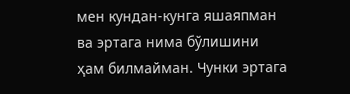мен кундан-кунга яшаяпман ва эртага нима бўлишини ҳам билмайман. Чунки эртага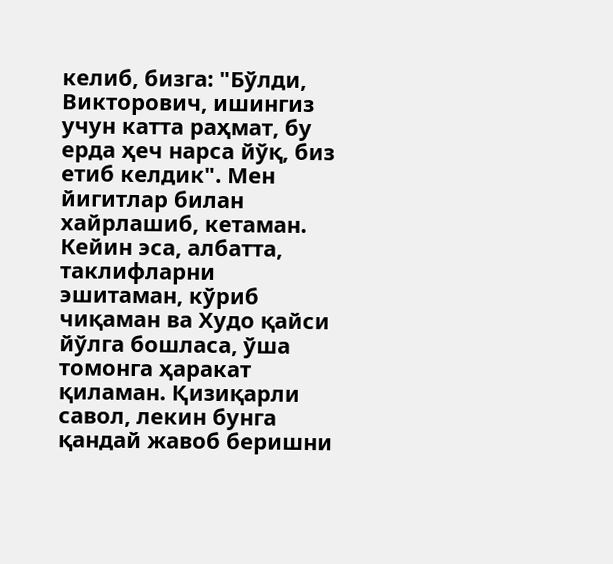келиб, бизга: "Бўлди, Викторович, ишингиз учун катта раҳмат, бу ерда ҳеч нарса йўқ, биз етиб келдик". Мен йигитлар билан хайрлашиб, кетаман. Кейин эса, албатта, таклифларни эшитаман, кўриб чиқаман ва Худо қайси йўлга бошласа, ўша томонга ҳаракат қиламан. Қизиқарли савол, лекин бунга қандай жавоб беришни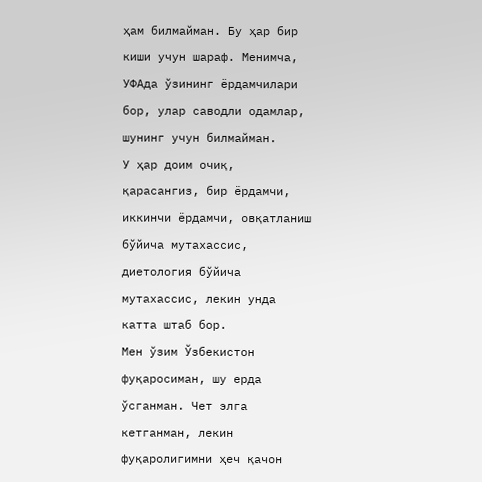ҳам билмайман. Бу ҳар бир киши учун шараф. Менимча, УФАда ўзининг ёрдамчилари бор, улар саводли одамлар, шунинг учун билмайман.
У ҳар доим очиқ, қарасангиз, бир ёрдамчи, иккинчи ёрдамчи, овқатланиш бўйича мутахассис, диетология бўйича мутахассис, лекин унда катта штаб бор.
Мен ўзим Ўзбекистон фуқаросиман, шу ерда ўсганман. Чет элга кетганман, лекин фуқаролигимни ҳеч қачон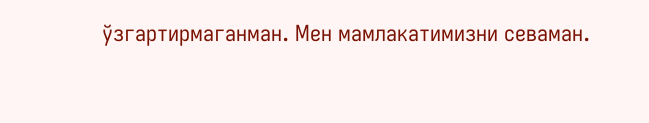ўзгартирмаганман. Мен мамлакатимизни севаман.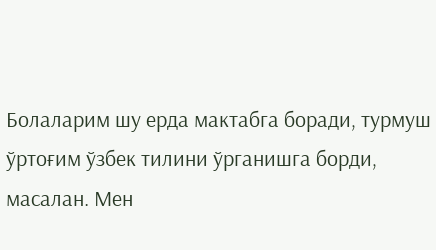Болаларим шу ерда мактабга боради, турмуш ўртоғим ўзбек тилини ўрганишга борди, масалан. Мен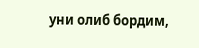уни олиб бордим,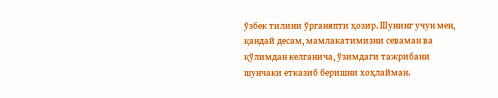ўзбек тилини ўрганяпти ҳозир. Шунинг учун мен, қандай десам, мамлакатимизни севаман ва қўлимдан келганича, ўзимдаги тажрибани шунчаки етказиб беришни хоҳлайман.